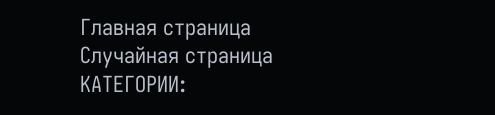Главная страница Случайная страница КАТЕГОРИИ: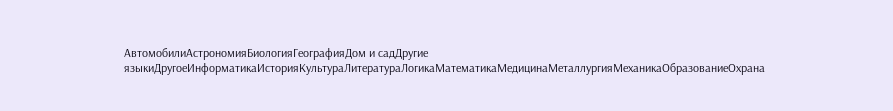АвтомобилиАстрономияБиологияГеографияДом и садДругие языкиДругоеИнформатикаИсторияКультураЛитератураЛогикаМатематикаМедицинаМеталлургияМеханикаОбразованиеОхрана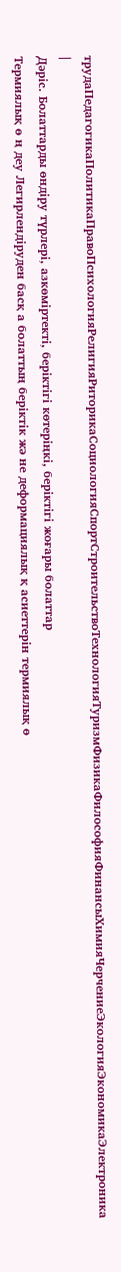трудаПедагогикаПолитикаПравоПсихологияРелигияРиторикаСоциологияСпортСтроительствоТехнологияТуризмФизикаФилософияФинансыХимияЧерчениеЭкологияЭкономикаЭлектроника |
Дәріс. Болаттарды өндіру түрлері, азкөміртекті, беріктігі көтеріңкі, беріктігі жоғары болаттар
Термиялық ө ң деу Легирлендіруден басқ а болаттың беріктік жә не деформациялық қ асиеттерін термиялық ө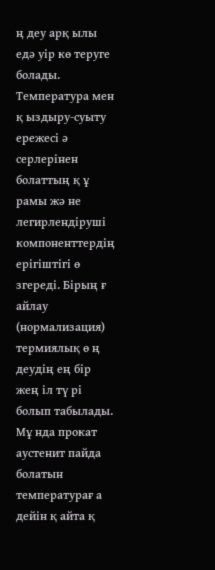ң деу арқ ылы едә уір кө теруге болады. Температура мен қ ыздыру-суыту ережесі ә серлерінен болаттың қ ұ рамы жә не легирлендіруші компоненттердің ерігіштігі ө згереді. Бірың ғ айлау (нормализация) термиялық ө ң деудің ең бір жең іл тү рі болып табылады. Мұ нда прокат аустенит пайда болатын температурағ а дейін қ айта қ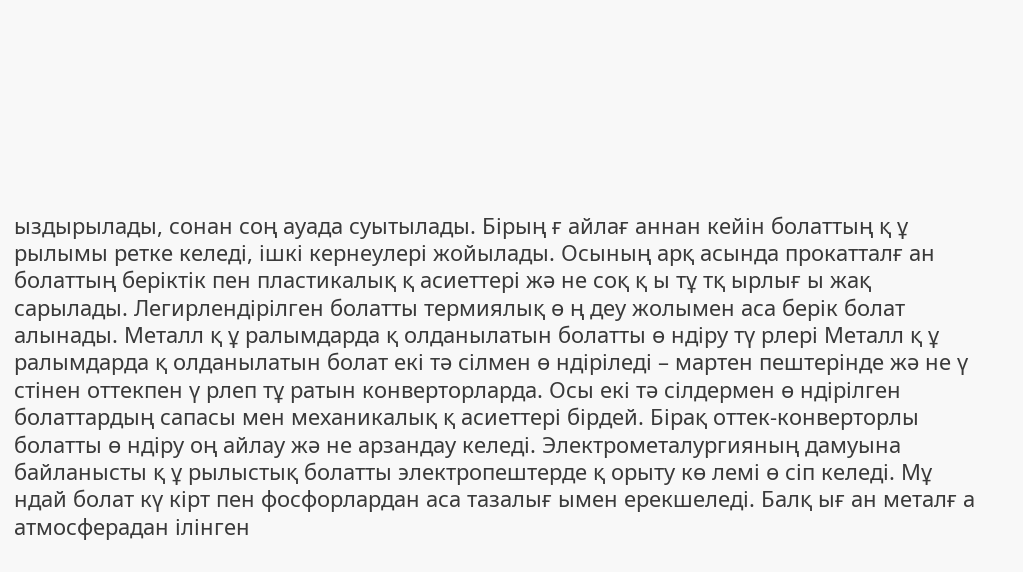ыздырылады, сонан соң ауада суытылады. Бірың ғ айлағ аннан кейін болаттың қ ұ рылымы ретке келеді, ішкі кернеулері жойылады. Осының арқ асында прокатталғ ан болаттың беріктік пен пластикалық қ асиеттері жә не соқ қ ы тұ тқ ырлығ ы жақ сарылады. Легирлендірілген болатты термиялық ө ң деу жолымен аса берік болат алынады. Металл қ ұ ралымдарда қ олданылатын болатты ө ндіру тү рлері Металл қ ұ ралымдарда қ олданылатын болат екі тә сілмен ө ндіріледі – мартен пештерінде жә не ү стінен оттекпен ү рлеп тұ ратын конверторларда. Осы екі тә сілдермен ө ндірілген болаттардың сапасы мен механикалық қ асиеттері бірдей. Бірақ оттек-конверторлы болатты ө ндіру оң айлау жә не арзандау келеді. Электрометалургияның дамуына байланысты қ ұ рылыстық болатты электропештерде қ орыту кө лемі ө сіп келеді. Мұ ндай болат кү кірт пен фосфорлардан аса тазалығ ымен ерекшеледі. Балқ ығ ан металғ а атмосферадан ілінген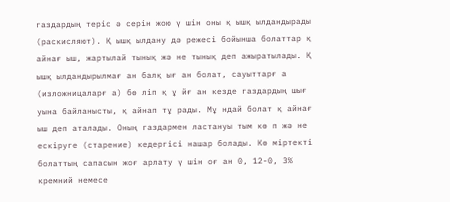газдардың теріс ә серін жою ү шін оны қ ышқ ылдандырады (раскисляют). Қ ышқ ылдану дә режесі бойынша болаттар қ айнағ ыш, жартылай тынық жә не тынық деп ажыратылады. Қ ышқ ылдандырылмағ ан балқ ығ ан болат, сауыттарғ а (изложницаларғ а) бө ліп қ ұ йғ ан кезде газдардың шығ уына байланысты, қ айнап тұ рады. Мұ ндай болат қ айнағ ыш деп аталады. Оның газдармен ластануы тым кө п жә не ескіруге (старение) кедергісі нашар болады. Кө міртекті болаттың сапасын жоғ арлату ү шін оғ ан 0, 12-0, 3% кремний немесе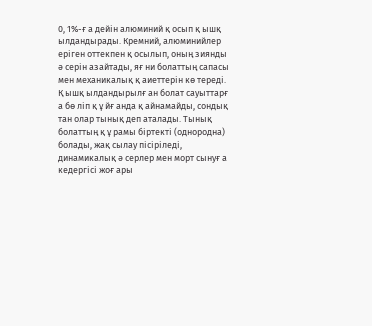0, 1%-ғ а дейін алюминий қ осып қ ышқ ылдандырады. Кремний, алюминийлер еріген оттекпен қ осылып, оның зиянды ә серін азайтады, яғ ни болаттың сапасы мен механикалық қ аиеттерін кө тереді. Қ ышқ ылдандырылғ ан болат сауыттарғ а бө ліп қ ұ йғ анда қ айнамайды, сондық тан олар тынық деп аталады. Тынық болаттың қ ұ рамы біртекті (однородна) болады, жақ сылау пісіріледі, динамикалық ә серлер мен морт сынуғ а кедергісі жоғ ары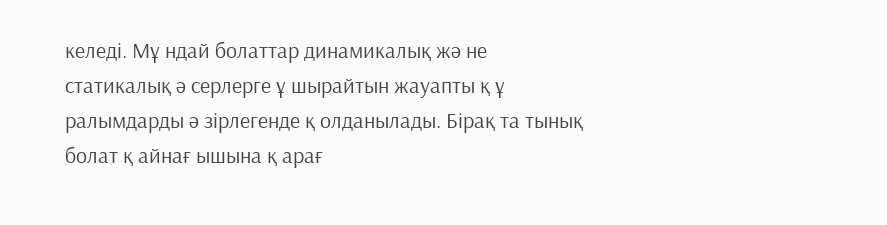келеді. Мұ ндай болаттар динамикалық жә не статикалық ә серлерге ұ шырайтын жауапты қ ұ ралымдарды ә зірлегенде қ олданылады. Бірақ та тынық болат қ айнағ ышына қ арағ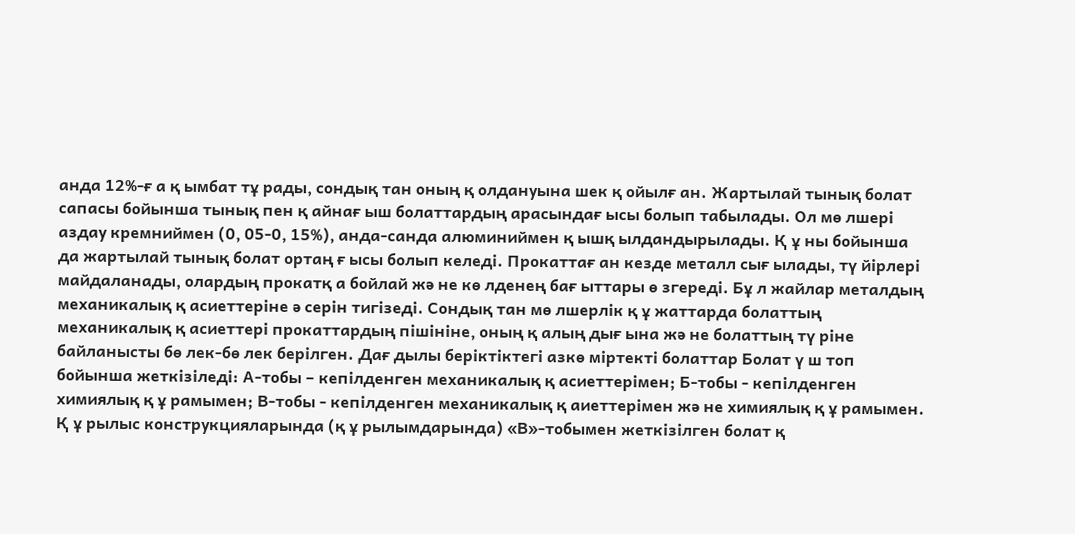анда 12%-ғ а қ ымбат тұ рады, сондық тан оның қ олдануына шек қ ойылғ ан. Жартылай тынық болат сапасы бойынша тынық пен қ айнағ ыш болаттардың арасындағ ысы болып табылады. Ол мө лшері аздау кремниймен (0, 05-0, 15%), анда-санда алюминиймен қ ышқ ылдандырылады. Қ ұ ны бойынша да жартылай тынық болат ортаң ғ ысы болып келеді. Прокаттағ ан кезде металл сығ ылады, тү йірлері майдаланады, олардың прокатқ а бойлай жә не кө лденең бағ ыттары ө згереді. Бұ л жайлар металдың механикалық қ асиеттеріне ә серін тигізеді. Сондық тан мө лшерлік қ ұ жаттарда болаттың механикалық қ асиеттері прокаттардың пішініне, оның қ алың дығ ына жә не болаттың тү ріне байланысты бө лек-бө лек берілген. Дағ дылы беріктіктегі азкө міртекті болаттар Болат ү ш топ бойынша жеткізіледі: А-тобы – кепілденген механикалық қ асиеттерімен; Б-тобы - кепілденген химиялық қ ұ рамымен; В-тобы - кепілденген механикалық қ аиеттерімен жә не химиялық қ ұ рамымен. Қ ұ рылыс конструкцияларында (қ ұ рылымдарында) «В»-тобымен жеткізілген болат қ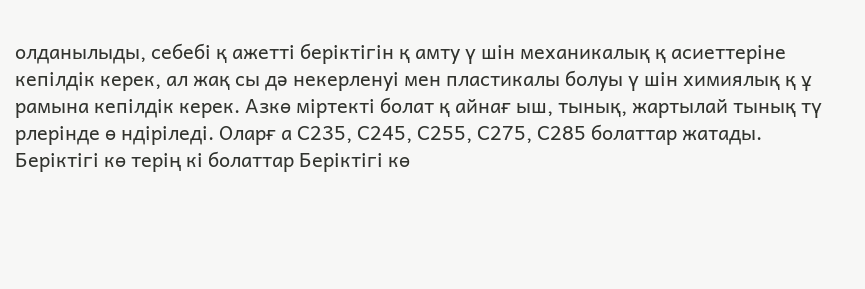олданылыды, себебі қ ажетті беріктігін қ амту ү шін механикалық қ асиеттеріне кепілдік керек, ал жақ сы дә некерленуі мен пластикалы болуы ү шін химиялық қ ұ рамына кепілдік керек. Азкө міртекті болат қ айнағ ыш, тынық, жартылай тынық тү рлерінде ө ндіріледі. Оларғ а С235, С245, С255, С275, С285 болаттар жатады. Беріктігі кө терің кі болаттар Беріктігі кө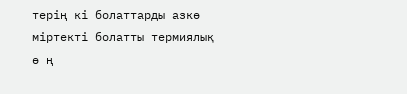терің кі болаттарды азкө міртекті болатты термиялық ө ң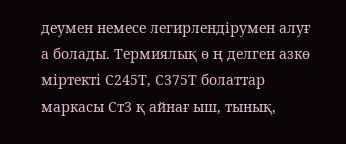деумен немесе легирлендірумен алуғ а болады. Термиялық ө ң делген азкө міртекті С245Т, С375Т болаттар маркасы Ст3 қ айнағ ыш, тынық,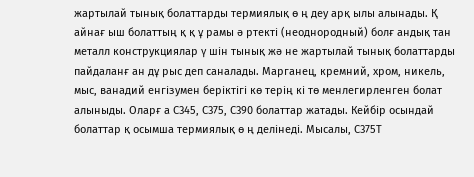жартылай тынық болаттарды термиялық ө ң деу арқ ылы алынады. Қ айнағ ыш болаттың қ қ ұ рамы ә ртекті (неоднородный) болғ андық тан металл конструкциялар ү шін тынық жә не жартылай тынық болаттарды пайдаланғ ан дұ рыс деп саналады. Марганец, кремний, хром, никель, мыс, ванадий енгізумен беріктігі кө терің кі тө менлегирленген болат алыныды. Оларғ а С345, С375, С390 болаттар жатады. Кейбір осындай болаттар қ осымша термиялық ө ң делінеді. Мысалы, С375Т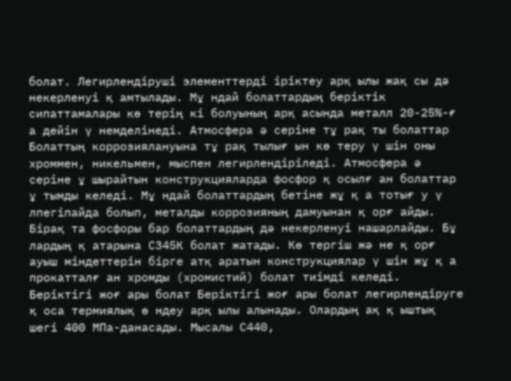болат. Легирлендіруші элементтерді іріктеу арқ ылы жақ сы дә некерленуі қ амтылады. Мұ ндай болаттардың беріктік сипаттамалары кө терің кі болуының арқ асында металл 20-25%-ғ а дейін ү немделінеді. Атмосфера ә серіне тұ рақ ты болаттар Болаттың коррозиялануына тұ рақ тылығ ын кө теру ү шін оны хроммен, никельмен, мыспен легирлендіріледі. Атмосфера ә серіне ұ шырайтын конструкцияларда фосфор қ осылғ ан болаттар ұ тымды келеді. Мұ ндай болаттардың бетіне жұ қ а тотығ у ү лпегіпайда болып, металды коррозияның дамуынан қ орғ айды. Бірақ та фосфоры бар болаттардың дә некерленуі нашарлайды. Бұ лардың қ атарына С345К болат жатады. Кө тергіш жә не қ орғ ауыш міндеттерін бірге атқ аратын конструкциялар ү шін жұ қ а прокатталғ ан хромды (хромистий) болат тиімді келеді. Беріктігі жоғ ары болат Беріктігі жоғ ары болат легирлендіруге қ оса термиялық ө ндеу арқ ылы алынады. Олардың ақ қ ыштық шегі 400 МПа-данасады. Мысалы С440,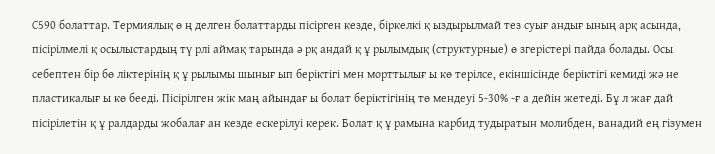С590 болаттар. Термиялық ө ң делген болаттарды пісірген кезде, біркелкі қ ыздырылмай тез суығ андығ ының арқ асында, пісірілмелі қ осылыстардың тү рлі аймақ тарында ә рқ андай қ ұ рылымдық (структурные) ө згерістері пайда болады. Осы себептен бір бө ліктерінің қ ұ рылымы шынығ ып беріктігі мен морттылығ ы кө терілсе, екіншісінде беріктігі кемиді жә не пластикалығ ы кө бееді. Пісірілген жік маң айындағ ы болат беріктігінің тө мендеуі 5-30% -ғ а дейін жетеді. Бұ л жағ дай пісірілетін қ ұ ралдарды жобалағ ан кезде ескерілуі керек. Болат қ ұ рамына карбид тудыратын молибден, ванадий ең гізумен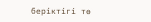беріктігі тө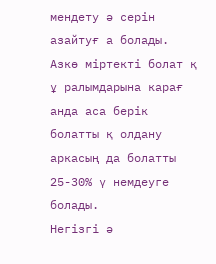мендету ә серін азайтуғ а болады. Азкө міртекті болат қ ұ ралымдарына карағ анда аса берік болатты қ олдану аркасың да болатты 25-30% ү немдеуге болады.
Негізгі ә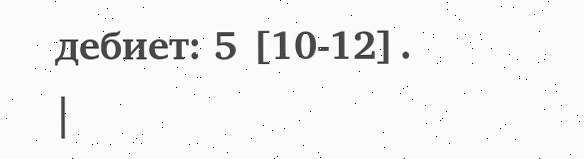дебиет: 5 [10-12].
|